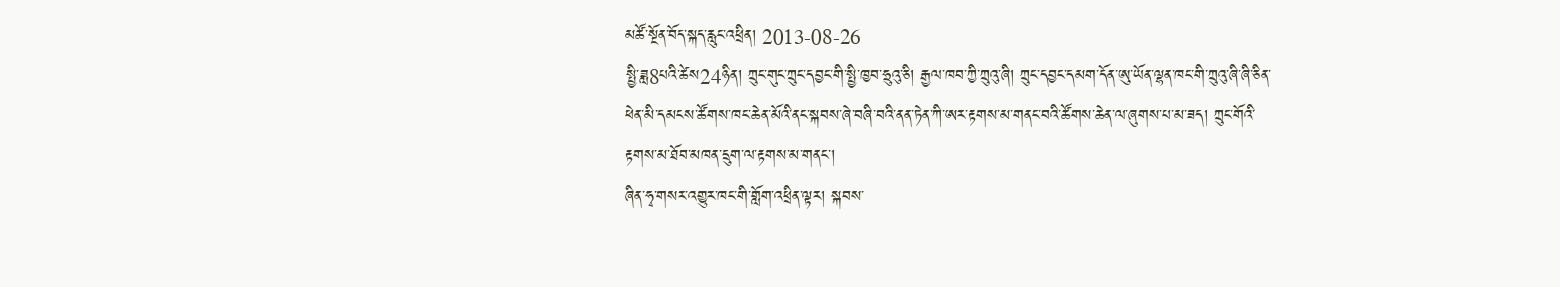མཚོ་སྔོན་བོད་སྐད་རླུང་འཕྲིན། 2013-08-26
སྤྱི་ཟླ8པའི་ཚེས24ཉིན། ཀྲུང་གུང་ཀྲུང་དབྱང་གི་སྤྱི་ཁྱབ་ཧྲུའུ་ཅི། རྒྱལ་ཁབ་ཀྱི་ཀྲུའུ་ཞི། ཀྲུང་དབྱང་དམག་དོན་ཨུ་ཡོན་ལྷན་ཁང་གི་ཀྲུའུ་ཞི་ཞི་ཅིན་ཕེན་མི་དམངས་ཚོགས་ཁང་ཆེན་མོའི་ནང་སྐབས་ཞེ་བཞི་བའི་ནན་ཏེན་ཀི་ཨར་རྟགས་མ་གནང་བའི་ཚོགས་ཆེན་ལ་ཞུགས་པ་མ་ཟད། ཀྲུང་གོའི་རྟགས་མ་ཐོབ་མཁན་དྲུག་ལ་རྟགས་མ་གནང་།
ཞིན་ཧྭ་གསར་འགྱུར་ཁང་གི་གློག་འཕྲིན་ལྟར། སྐབས་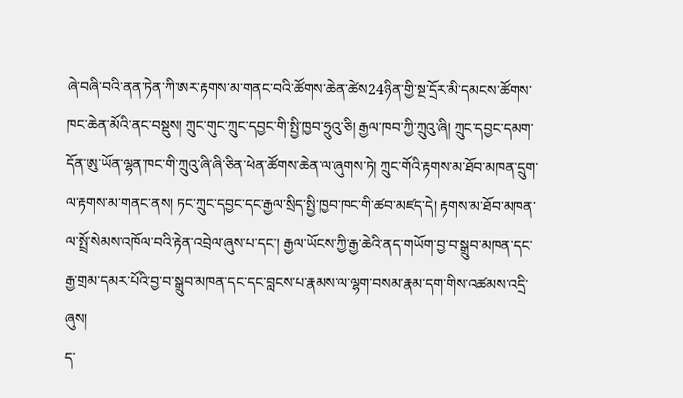ཞེ་བཞི་བའི་ནན་ཏེན་ཀི་ཨར་རྟགས་མ་གནང་བའི་ཚོགས་ཆེན་ཚེས24ཉིན་གྱི་སྔ་དྲོར་མི་དམངས་ཚོགས་ཁང་ཆེན་མོའི་ནང་བསྡུས། ཀྲུང་གུང་ཀྲུང་དབྱང་གི་སྤྱི་ཁྱབ་ཧྲུའུ་ཅི། རྒྱལ་ཁབ་ཀྱི་ཀྲུའུ་ཞི། ཀྲུང་དབྱང་དམག་དོན་ཨུ་ཡོན་ལྷན་ཁང་གི་ཀྲུའུ་ཞི་ཞི་ཅིན་ཕེན་ཚོགས་ཆེན་ལ་ཞུགས་ཏེ། ཀྲུང་གོའི་རྟགས་མ་ཐོབ་མཁན་དྲུག་ལ་རྟགས་མ་གནང་ནས། ཏང་ཀྲུང་དབྱང་དང་རྒྱལ་སྲིད་སྤྱི་ཁྱབ་ཁང་གི་ཚབ་མཛད་དེ། རྟགས་མ་ཐོབ་མཁན་ལ་སྤྲོ་སེམས་འཁོལ་བའི་རྟེན་འབྲེལ་ཞུས་པ་དང་། རྒྱལ་ཡོངས་ཀྱི་རྒྱ་ཆེའི་ནད་གཡོག་བྱ་བ་སྒྲུབ་མཁན་དང་རྒྱ་གྲམ་དམར་པོའི་བྱ་བ་སྒྲུབ་མཁན་དང་དང་བླངས་པ་རྣམས་ལ་ལྷག་བསམ་རྣམ་དག་གིས་འཚམས་འདྲི་ཞུས།
ད་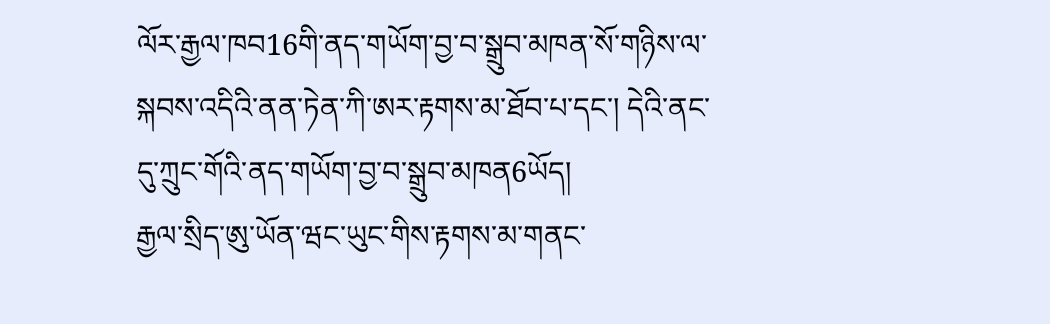ལོར་རྒྱལ་ཁབ16གི་ནད་གཡོག་བྱ་བ་སྒྲུབ་མཁན་སོ་གཉིས་ལ་སྐབས་འདིའི་ནན་ཏེན་ཀི་ཨར་རྟགས་མ་ཐོབ་པ་དང་། དེའི་ནང་དུ་ཀྲུང་གོའི་ནད་གཡོག་བྱ་བ་སྒྲུབ་མཁན6ཡོད།
རྒྱལ་སྲིད་ཨུ་ཡོན་ཝང་ཡུང་གིས་རྟགས་མ་གནང་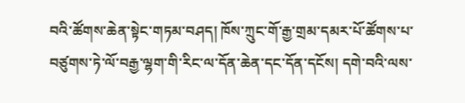བའི་ཚོགས་ཆེན་སྟེང་གཏམ་བཤད། ཁོས་ཀྲུང་གོ་རྒྱ་གྲམ་དམར་པོ་ཚོགས་པ་བཙུགས་ཏེ་ལོ་བརྒྱ་ལྷག་གི་རིང་ལ་དོན་ཆེན་དང་དོན་དངོས། དགེ་བའི་ལས་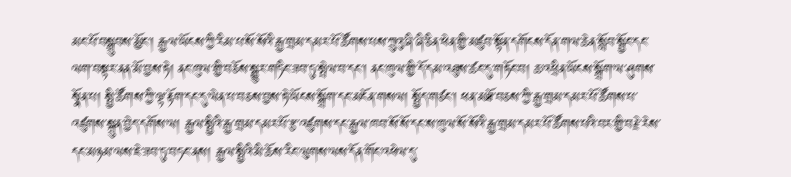མང་པོ་བསྒྲུབས་མྱོང་། རྒྱལ་ཡོངས་ཀྱི་རིམ་པ་སོ་སོའི་རྒྱ་གྲམ་དམར་པོ་ཚོགས་པས་ཀྲུའུ་ཞི་ཞི་ཅིན་ཕེན་གྱི་མཛུབ་སྟོན་དགོངས་དོན་གལ་ཆེན་སློབ་སྦྱོང་དང་ལག་བསྟར་ནན་མོ་བྱས་ཏེ། ནང་ཁུལ་གྱི་བཅོས་སྒྱུར་གཏིང་ཟབ་ཏུ་སྤེལ་བ་དང་། ནང་ཁུལ་གྱི་དོ་དམ་འཐུས་ཚང་དུ་གཏོང་བ། ཆ་འཕྲིན་ཡོངས་སྒྲོག་ལ་ཤུགས་སྣོན་པ། སྤྱི་ཚོགས་ཀྱི་ལྟ་རྟོག་དང་དུ་ལེན་པ་བཅས་བྱས་ཏེ་ཡོངས་སྒྲོག་དང་མངོན་གསལ། སྤྱོད་གཙང་། ཕན་མཐོ་བཅས་ཀྱི་རྒྱ་གྲམ་དམར་པོ་ཚོགས་པ་འཛུགས་སྐྲུན་བྱེད་དགོས་ལ། རྒྱལ་སྤྱིའི་རྒྱ་གྲམ་དམར་པོ་རྩ་འཛུགས་དང་རྒྱལ་ཁབ་སོ་སོ་དང་ས་ཁུལ་སོ་སོའི་རྒྱ་གྲམ་དམར་པོ་ཚོགས་པའི་བར་གྱི་བརྗེ་རེས་དང་མཉམ་ལས་ཇེ་ཟབ་ཏུ་བཏང་ནས། རྒྱལ་སྤྱིའི་མི་ཆོས་རིང་ལུགས་ལས་དོན་གོང་འཕེལ་དུ་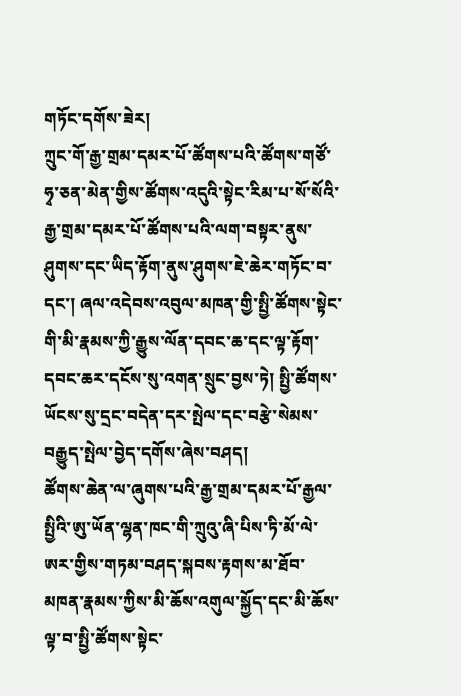གཏོང་དགོས་ཟེར།
ཀྲུང་གོ་རྒྱ་གྲམ་དམར་པོ་ཚོགས་པའི་ཚོགས་གཙོ་ཧྭ་ཅན་མེན་གྱིས་ཚོགས་འདུའི་སྟེང་རིམ་པ་སོ་སོའི་རྒྱ་གྲམ་དམར་པོ་ཚོགས་པའི་ལག་བསྟར་ནུས་ཤུགས་དང་ཡིད་རྟོག་ནུས་ཤུགས་ཇེ་ཆེར་གཏོང་བ་དང་། ཞལ་འདེབས་འབུལ་མཁན་གྱི་སྤྱི་ཚོགས་སྟེང་གི་མི་རྣམས་ཀྱི་རྒྱུས་ལོན་དབང་ཆ་དང་ལྟ་རྟོག་དབང་ཆར་དངོས་སུ་འགན་སྲུང་བྱས་ཏེ། སྤྱི་ཚོགས་ཡོངས་སུ་དྲང་བདེན་དར་སྤེལ་དང་བརྩེ་སེམས་བརྒྱུད་སྤེལ་བྱེད་དགོས་ཞེས་བཤད།
ཚོགས་ཆེན་ལ་ཞུགས་པའི་རྒྱ་གྲམ་དམར་པོ་རྒྱལ་སྤྱིའི་ཨུ་ཡོན་ལྷན་ཁང་གི་ཀྲུའུ་ཞི་པིས་ཏི་མོ་ལེ་ཨར་གྱིས་གཏམ་བཤད་སྐབས་རྟགས་མ་ཐོབ་མཁན་རྣམས་ཀྱིས་མི་ཆོས་འགུལ་སྐྱོད་དང་མི་ཆོས་ལྟ་བ་སྤྱི་ཚོགས་སྟེང་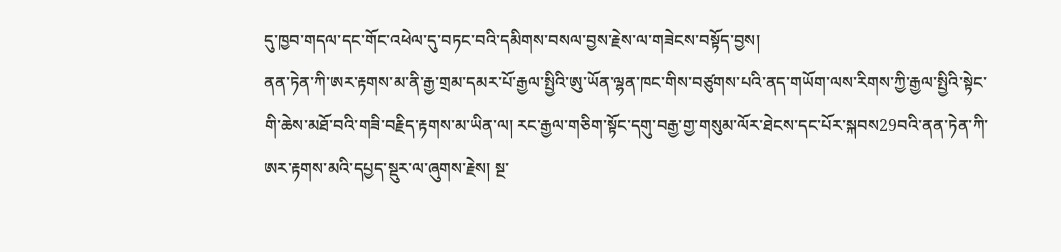དུ་ཁྱབ་གདལ་དང་གོང་འཕེལ་དུ་བཏང་བའི་དམིགས་བསལ་བྱས་རྗེས་ལ་གཟེངས་བསྟོད་བྱས།
ནན་ཏེན་ཀི་ཨར་རྟགས་མ་ནི་རྒྱ་གྲམ་དམར་པོ་རྒྱལ་སྤྱིའི་ཨུ་ཡོན་ལྷན་ཁང་གིས་བཙུགས་པའི་ནད་གཡོག་ལས་རིགས་ཀྱི་རྒྱལ་སྤྱིའི་སྟེང་གི་ཆེས་མཐོ་བའི་གཟི་བརྗིད་རྟགས་མ་ཡིན་ལ། རང་རྒྱལ་གཅིག་སྟོང་དགུ་བརྒྱ་གྱ་གསུམ་ལོར་ཐེངས་དང་པོར་སྐབས29བའི་ནན་ཏེན་ཀི་ཨར་རྟགས་མའི་དཔྱད་སྡུར་ལ་ཞུགས་རྗེས། སྔ་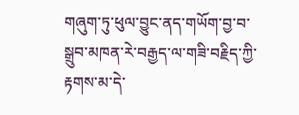གཞུག་ཏུ་ཕུལ་བྱུང་ནད་གཡོག་བྱ་བ་སྒྲུབ་མཁན་རེ་བརྒྱད་ལ་གཟི་བརྗིད་ཀྱི་རྟགས་མ་དེ་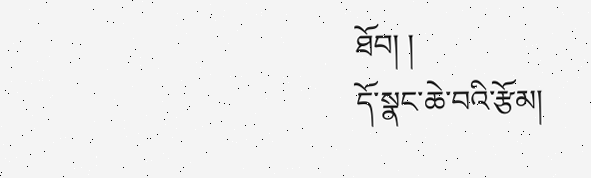ཐོབ། །
དོ་སྣང་ཆེ་བའི་རྩོམ།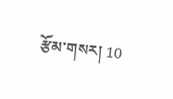རྩོམ་གསར། 10